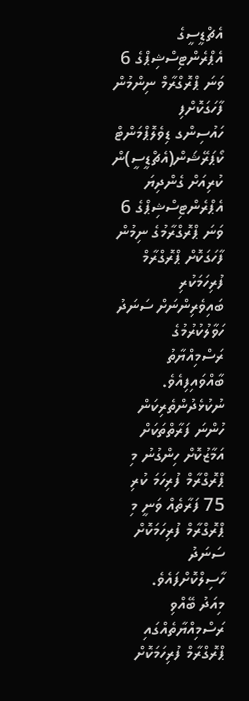އެޗްޑީސީގެ އެޕްރެންޓިސްޝިޕްގެ 6 ވަނަ ޕްރޮގްރާމް ނިންމުން ފާހަގަކޮށްފި
ހައުސިންގ ޑިވެލޮޕްމަންޓް ކޯޕަރޭޝަން(އެޗްޑީސީ)ން ކުރިއަށް ގެންދިޔަ އެޕްރެންޓިސްޝިޕްގެ 6 ވަނަ ޕްރޮގްރާމުގެ ނިމުން ފާހަގަކޮށް ޕްރޮގްރާމް ފުރިހަމަކުރި ބައިވެރިންނަށް ސަނަދު ހަވާލުކުރުމުގެ ރަސްމިއްޔާތު ބާއްވައިފިއެވެ.
ނުކުޅެދުންތެރިކަން ހުންނަ ފަރާތްތަކަށް އަމާޒުކޮށް ހިންގުނު މި ޕްރޮގްރާމް ފުރިހަމަ ކުރި 75 ފަރާތެއް ވަނީ މި ޕްރޮގްރާމް ފުރިހަމަކޮށް ސަނަދު ހާސިލްކޮށްފައެވެ.
މިއަދު ބޭއްވި ރަސްމިއްޔާތެއްގައި ޕްރޮގްރާމް ފުރިހަމަކޮށް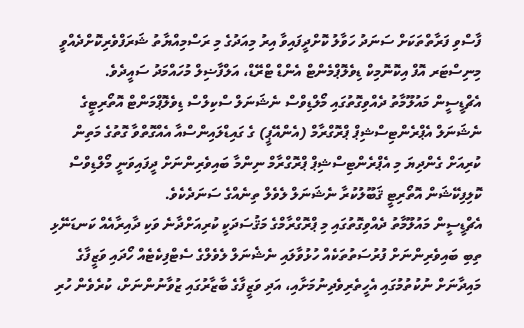ފާސްވި ފަރާތްތަކަށް ސަނަދު ހަވާލު ކޮށްދީފައިވާ އިރު މިއަދުގެ މި ރަސްމިއްޔާތު ޝަރަފްވެރިކޮށްދެއްވީ މިނިސްޓަރ އޮފް އިކޮނޮމިކް ޑިވެލޮޕްމެންޓް އެންޑް ޓްރޭޑް، އަލްފާޟިލް މުހައްމަދު ސައީދެވެ.
އެޗްޑީސީން މައުލޫމާތު ދެއްވިގޮތުގައި މޯލްޑިވްސް ނެޝަނަލް ސްކިލްސް ޑިވެލޮޕްމަންޓް އޮތޯރިޓީގެ ނެޝަނަލް އެޕްރެންޓިސްޝިޕް ޕްރޮގްރާމް (އެންއޭޕީ) ގެ ގައިޑްލައިންސްއާ އެއްގޮތްވާ ގޮތުގެ މަތިން ކުރިއަށް ގެންދިޔަ މި އެޕްރެންޓިސްޝިޕް ޕްރޮގްރާމް ނިންމާ ބައިވެރިންނަށް ދީފައިވަނީ މޯލްޑިވްސް ކޮލިފިކޭޝަން އޮތޯރިޓީ ޤަބޫލުކުރާ ނެޝަނަލް ލެވެލް ތިނެއްގެ ސަނަދެކެވެ.
އެޗްޑީސީން މައުލޫމާތު ދެއްވިގޮތުގައި މި ޕްރޮގްރާމްގެ މަޤުސަދަކީ ކުރިއަށްދާނެ ވަކި ދާއިރާއެއް ކަނޑަނޭޅި ތިބި ބައިވެރިންނަށް ފުރުސަތުތަކެއް ހުޅުވާލައި ނެޝެނަލް ލެވެލްގެ ސެޓްފިކެޓެއް ހޯދައި ވަޒީފާގެ މައިދާނަށް ނުކުތުމުގައި އެހީތެރިވެދިނުމަށާއި، އަދި ވަޒީފާގެ ބާޒާރުގައި ޒުވާނުންނަށް، ކުރެވެން ހުރި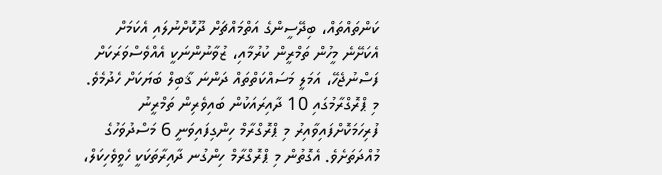ކަންތައްތައް، ބިދޭސީންގެ އަތްމައްޗަށް ދޫކޮށްނުލައި އެކަމަށް އެކަށޭނެ މީހުން ތަމްރީން ކުރުމާއި، ޒުވާނުންނަކީ އެއްވެސްވަރަކަށް ފަސްނުޖެހޭ، އަމަލީ މަސައްކަތްތައް ދަންނަ ޤާބިލް ބަޔަކަށް ހެދުމެވެ.
މި ޕްރޮގްރާމުގައި 10 ދާއިރައަކުން ބައިވެރިން ތަމްރީނު ފުރިހަމަކޮށްފައިވާއިރު މި ޕްރޮގްރާމް ހިންގިފައިވަނީ 6 މަސްދުވަހުގެ މުއްދަތަށެވެ. އެގޮތުން މި ޕްރޮގްރާމް ހިންގުނ ދާއިރާތަކަކީ ހެވީވެހިކަލް،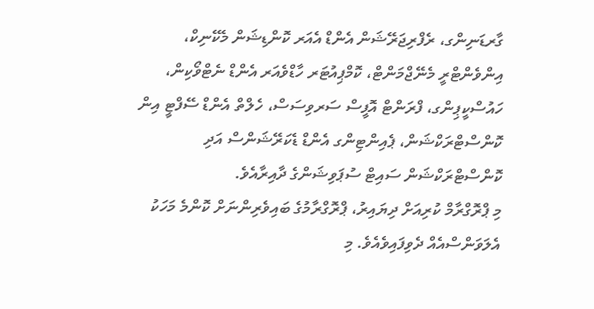ގާރޑަނިންގ، ރެފްރިޖަރޭޝަން އެންޑް އެއަރ ކޮންޑިޝަން މެކޭނިކް، އިންވެންޓްރީ މެނޭޖްމަންޓް، ކޮމްޕިއުޓަރ ހާޑްވެއަރ އެންޑް ނެޓްވޯކިން، ހައުސްކީޕިންގ، ފްރަންޓް އޮފީސް ސަރވިސަސް، ހެލްތް އެންޑް ސޭފްޓީ އިން ކޮންސްޓްރަކްޝަން، ޕެއިންޓިންގ އެންޑް ޑެކަރޭޝަންސް އަދި ކޮންސްޓްރަކްޝަން ސައިޓް ސުޕަވިޝަންގެ ދާއިރާއެވެ.
މި ޕްރޮގްރާމް ކުރިއަށް ދިޔައިރު، ޕްރޮގްރާމުގެ ބައިވެރިންނަށް ކޮންމެ މަހަކު އެލަވަންސްއެއް ދެވިފައިވެއެވެ. މި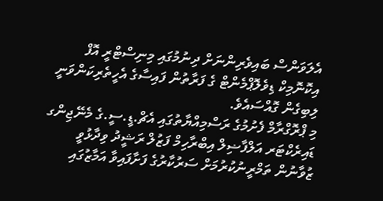އެލަވަންސް ބައިވެރިންނަށް ދިނުމުގައި މިނިސްޓްރީ އޮފް އިކޮނޮމިކް ޑިވެލޮޕްމެންޓް ގެ ފަރާތުން ފައިސާގެ އެހީތެރިކަންވަނީ ލިބިގެން ގޮއްސައެވެ.
މި ޕްރޮގްރާމް ފެށުމުގެ ރަސްމިއްޔާތުގައި އެޗް.ޑީ.ސީ.ގެ މެނޭޖިންގ ޑައިރެކްޓަރ އަލްފާޟިލް އިބްރާހިމް ފަޒުލް ރަޝީދު ވިދާޅުވީ ޒުވާނުން ތަމްރީނުކުރުމަށް ސަރުކާރުގެ ފަށާފައިވާ އަމާޒުގައި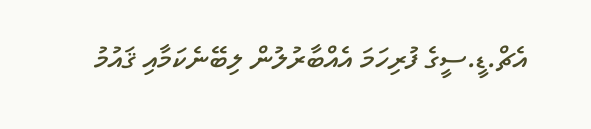އެޗް.ޑީ.ސީގެ ފުރިހަމަ އެއްބާރުލުން ލިބޭނެކަމާއި ޤައުމު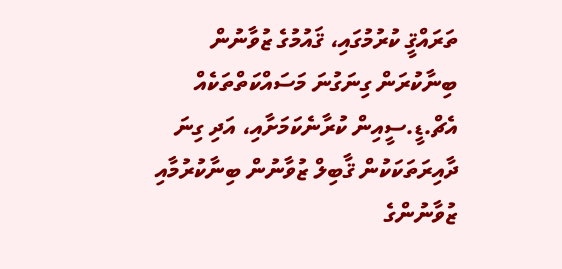ތަރައްޤީ ކުރުމުގައި، ޤައުމުގެ ޒުވާނުން ބިނާކުރަން ގިނަގުނަ މަސައްކަތްތަކެއް އެޗް.ޑީ.ސީއިން ކުރާނެކަމަށާއި، އަދި ގިނަ ދާއިރަތަކަކުން ޤާބިލް ޒުވާނުން ބިނާކުރުމާއި ޒުވާނުންގެ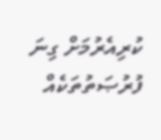ކުރިއެރުމަށް ގިނަ ފުރުޞަތުތަކެއް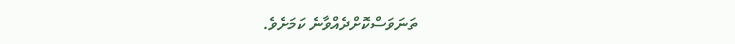ތަނަވަސްކޮށްދެއްވާނެ ކަމަށެވެ.